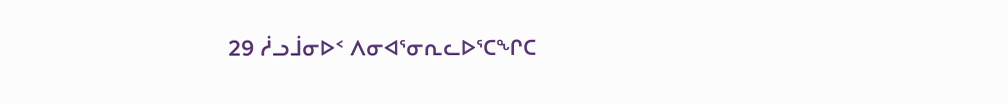29 ᓲᓗᒨᓂᐅᑉ ᐱᓂᐊᕐᓂᕆᓚᐅᕐᑕᖏᑕ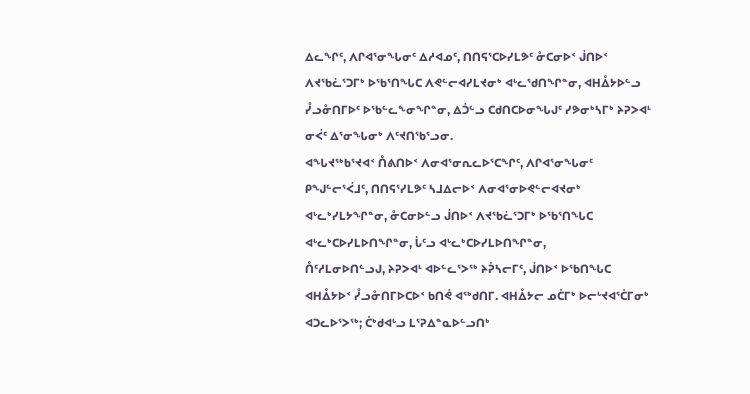ᐃᓚᖏᑦ, ᐱᒋᐊᕐᓂᖓᓂᑦ ᐃᓱᐊᓄᑦ, ᑎᑎᕋᕐᑕᐅᓯᒪᕗᑦ ᓁᑕᓂᐅᑉ ᒎᑎᐅᑉ ᐱᔪᖃᓛᕐᑐᒥᒃ ᐅᖃᕐᑎᖓᑕ ᐱᕙᓪᓕᐊᓯᒪᔪᓂᒃ ᐊᒡᓚᖁᑎᖏᓐᓂ, ᐊᕼᐂᔭᐅᓪᓗ ᓮᓗᓁᑎᒥᐅᑦ ᐅᖃᓪᓚᖕᓂᖏᓐᓂ, ᐃᑑᓪᓗ ᑕᑯᑎᑕᐅᓂᖓᒍᑦ ᓯᕗᓂᒃᓴᒥᒃ ᔨᕈᐳᐊᒻ ᓂᐹᑦ ᐃᕐᓂᖓᓂᒃ ᐱᑦᔪᑎᖃᕐᓗᓂ.
ᐊᖓᔪᖅᑲᕐᔪᐊᑉ ᑍᕕᑎᐅᑉ ᐱᓂᐊᕐᓂᕆᓚᐅᕐᑕᖏᑦ, ᐱᒋᐊᕐᓂᖓᓂᑦ ᑭᖑᓪᓕᕐᐹᒧᑦ, ᑎᑎᕋᕐᓯᒪᕗᑦ ᓴᒧᐃᓕᐅᑉ ᐱᓂᐊᕐᓂᐅᕙᓪᓕᐊᔪᓂᒃ ᐊᒡᓚᒃᓯᒪᔭᖏᓐᓂ, ᓁᑕᓂᐅᓪᓗ ᒎᑎᐅᑉ ᐱᔪᖃᓛᕐᑐᒥᒃ ᐅᖃᕐᑎᖓᑕ ᐊᒡᓚᒃᑕᐅᓯᒪᐅᑎᖏᓐᓂ, ᒑᑦᓗ ᐊᒡᓚᒃᑕᐅᓯᒪᐅᑎᖏᓐᓂ,
ᑍᑦᓱᒪᓂᐅᑎᓪᓗᒍ, ᔨᕈᐳᐊᒻ ᐊᐅᓪᓚᕐᐳᖅ ᔨᕉᓴᓕᒥᑦ, ᒎᑎᐅᑉ ᐅᖃᑎᖓᑕ ᐊᕼᐂᔭᐅᑉ ᓮᓗᓁᑎᒥᐅᑕᐅᑉ ᑲᑎᕚ ᐊᖅᑯᑎᒥ. ᐊᕼᐂᔭᓕ ᓄᑖᒥᒃ ᐅᓕᒡᔪᐊᕐᑖᒥᓂᒃ ᐊᑐᓚᐅᕐᐳᖅ; ᑖᒃᑯᐊᒡᓗ ᒪᕐᕈᐃᓐᓇᐅᓪᓗᑎᒃ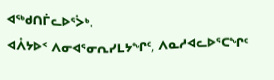ᐊᖅᑯᑎᒦᓚᐅᕐᐴᒃ.
ᐊᐰᔭᐅᑉ ᐱᓂᐊᕐᓂᕆᓯᒪᔭᖏᑦ, ᐱᓇᓱᐊᓚᐅᕐᑕᖏᑦ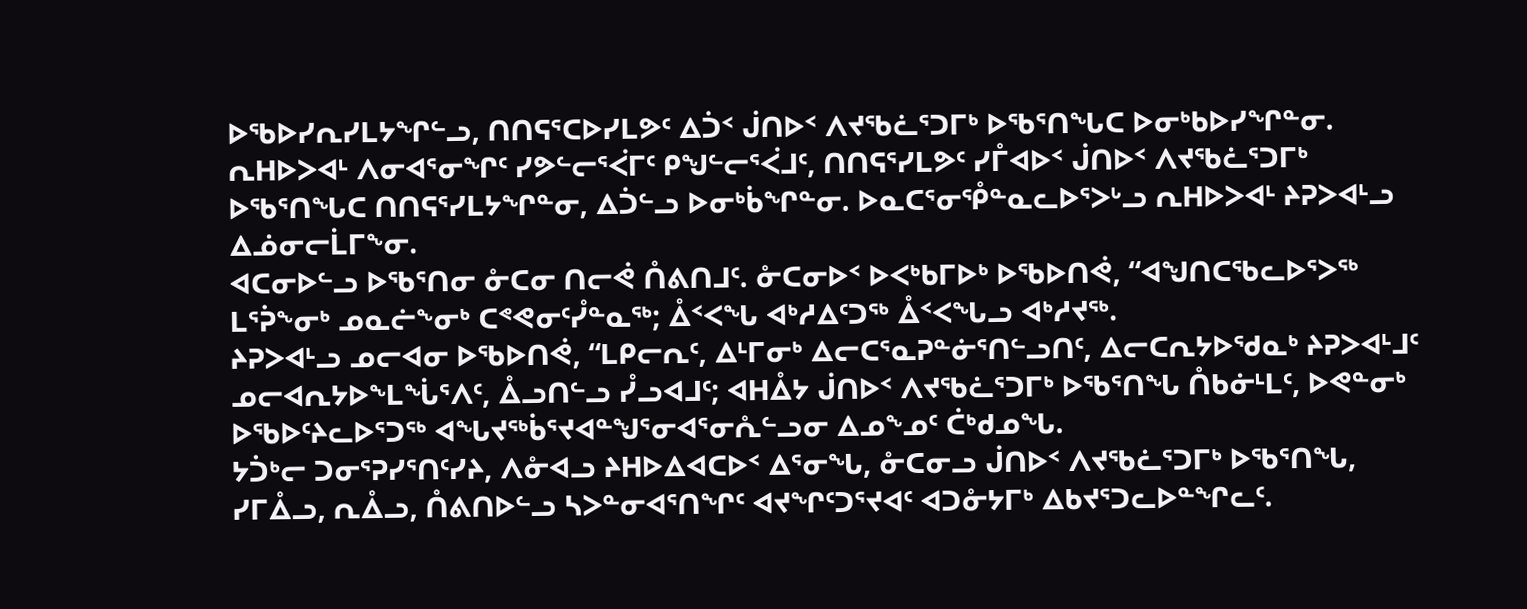ᐅᖃᐅᓯᕆᓯᒪᔭᖏᓪᓗ, ᑎᑎᕋᕐᑕᐅᓯᒪᕗᑦ ᐃᑑᑉ ᒎᑎᐅᑉ ᐱᔪᖃᓛᕐᑐᒥᒃ ᐅᖃᕐᑎᖓᑕ ᐅᓂᒃᑲᐅᓯᖏᓐᓂ.
ᕆᕼᐅᐳᐊᒻ ᐱᓂᐊᕐᓂᖏᑦ ᓯᕗᓪᓕᕐᐹᒥᑦ ᑭᖑᓪᓕᕐᐹᒧᑦ, ᑎᑎᕋᕐᓯᒪᕗᑦ ᓯᒤᐊᐅᑉ ᒎᑎᐅᑉ ᐱᔪᖃᓛᕐᑐᒥᒃ ᐅᖃᕐᑎᖓᑕ ᑎᑎᕋᕐᓯᒪᔭᖏᓐᓂ, ᐃᑑᓪᓗ ᐅᓂᒃᑳᖏᓐᓂ. ᐅᓇᑕᕐᓂᕾᓐᓇᓚᐅᕐᐳᒡᓗ ᕆᕼᐅᐳᐊᒻ ᔨᕈᐳᐊᒻᓗ ᐃᓅᓂᓕᒫᒥᖕᓂ.
ᐊᑕᓂᐅᓪᓗ ᐅᖃᕐᑎᓂ ᓁᑕᓂ ᑎᓕᕚ ᑍᕕᑎᒧᑦ. ᓁᑕᓂᐅᑉ ᐅᐸᒃᑲᒥᐅᒃ ᐅᖃᐅᑎᕚ, “ᐊᖑᑎᑕᖃᓚᐅᕐᐳᖅ ᒪᕐᕉᖕᓂᒃ ᓄᓇᓖᖕᓂᒃ ᑕᕝᕙᓂᑦᓮᓐᓇᖅ; ᐂᑉᐸᖓ ᐊᒃᓱᐃᑦᑐᖅ ᐂᑉᐸᖓᓗ ᐊᒃᓱᔪᖅ.
ᔨᕈᐳᐊᒻᓗ ᓄᓕᐊᓂ ᐅᖃᐅᑎᕚ, “ᒪᑭᓕᕆᑦ, ᐃᒻᒥᓂᒃ ᐃᓕᑕᕐᓇᕈᓐᓃᕐᑎᓪᓗᑎᑦ, ᐃᓕᑕᕆᔭᐅᖁᓇᒃ ᔨᕈᐳᐊᒻᒧᑦ ᓄᓕᐊᕆᔭᐅᖕᒪᖔᕐᐱᑦ, ᐂᓗᑎᓪᓗ ᓮᓗᐊᒧᑦ; ᐊᕼᐂᔭ ᒎᑎᐅᑉ ᐱᔪᖃᓛᕐᑐᒥᒃ ᐅᖃᕐᑎᖓ ᑍᑲᓃᒻᒪᑦ, ᐅᕙᓐᓂᒃ ᐅᖃᐅᑦᔨᓚᐅᕐᑐᖅ ᐊᖓᔪᖅᑳᕐᔪᐊᓐᖑᕐᓂᐊᕐᓂᕅᓪᓗᓂ ᐃᓄᖕᓄᑦ ᑖᒃᑯᓄᖓ.
ᔭᑑᒃᓕ ᑐᓂᕐᕈᓯᕐᑎᑦᓯᔨ, ᐱᓁᐊᓗ ᔨᕼᐅᐃᐊᑕᐅᑉ ᐃᕐᓂᖓ, ᓁᑕᓂᓗ ᒎᑎᐅᑉ ᐱᔪᖃᓛᕐᑐᒥᒃ ᐅᖃᕐᑎᖓ, ᓯᒥᐂᓗ, ᕆᐂᓗ, ᑍᕕᑎᐅᓪᓗ ᓴᐳᓐᓂᐊᕐᑎᖏᑦ ᐊᔪᖏᑦᑐᕐᔪᐊᑦ ᐊᑐᓁᔭᒥᒃ ᐃᑲᔪᕐᑐᓚᐅᓐᖏᓚᑦ.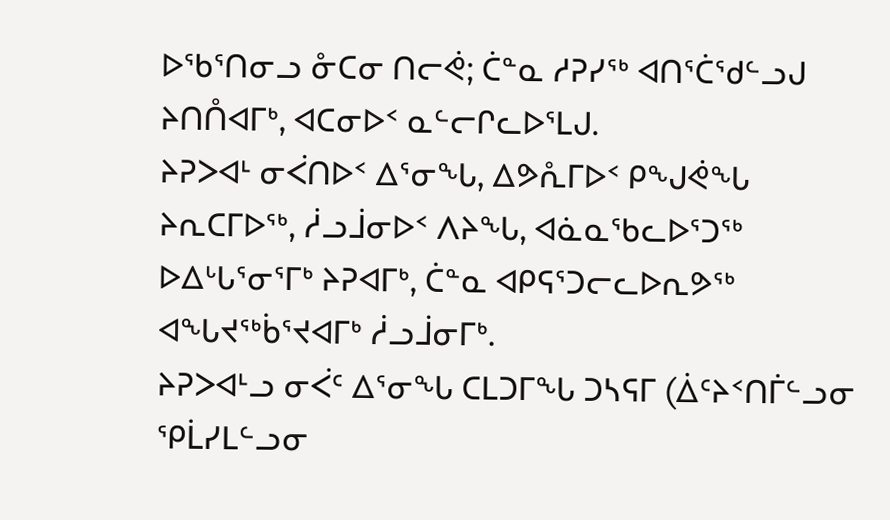ᐅᖃᕐᑎᓂᓗ ᓁᑕᓂ ᑎᓕᕚ; ᑖᓐᓇ ᓱᕈᓯᖅ ᐊᑎᕐᑖᖁᓪᓗᒍ ᔨᑎᑍᐊᒥᒃ, ᐊᑕᓂᐅᑉ ᓇᓪᓕᒋᓚᐅᕐᒪᒍ.
ᔨᕈᐳᐊᒻ ᓂᐹᑎᐅᑉ ᐃᕐᓂᖓ, ᐃᕗᕅᒥᐅᑉ ᑭᖑᕚᖓ ᔨᕆᑕᒥᐅᖅ, ᓲᓗᒨᓂᐅᑉ ᐱᔨᖓ, ᐊᓈᓇᖃᓚᐅᕐᑐᖅ ᐅᐃᒡᒐᕐᓂᕐᒥᒃ ᔨᕈᐊᒥᒃ, ᑖᓐᓇ ᐊᑭᕋᕐᑐᓕᓚᐅᕆᕗᖅ ᐊᖓᔪᖅᑳᕐᔪᐊᒥᒃ ᓲᓗᒨᓂᒥᒃ.
ᔨᕈᐳᐊᒻᓗ ᓂᐹᑦ ᐃᕐᓂᖓ ᑕᒪᑐᒥᖓ ᑐᓴᕋᒥ (ᐄᑦᔨᑉᑎᒦᓪᓗᓂ ᕿᒫᓯᒪᓪᓗᓂ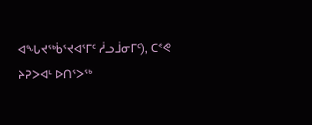ᐊᖓᔪᖅᑳᕐᔪᐊᕐᒥᑦ ᓲᓗᒨᓂᒥᑦ), ᑕᕝᕙ ᔨᕈᐳᐊᒻ ᐅᑎᕐᐳᖅ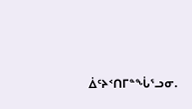ᐄᑦᔨᑉᑎᒥᓐᖔᕐᓗᓂ.